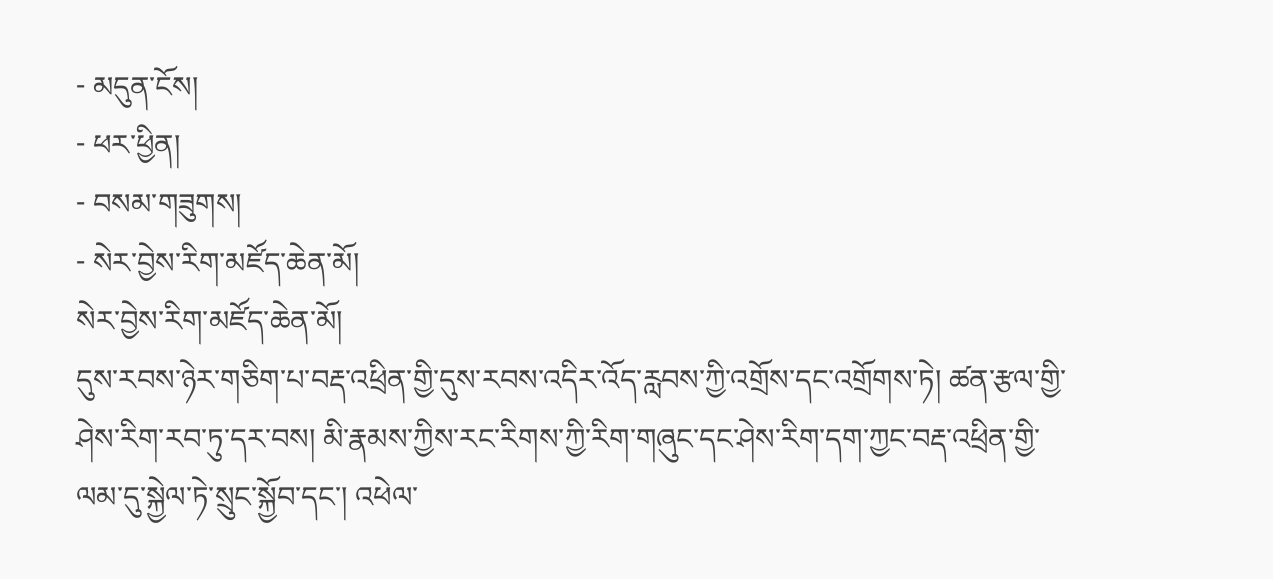- མདུན་ངོས།
- ཕར་ཕྱིན།
- བསམ་གཟུགས།
- སེར་བྱེས་རིག་མཛོད་ཆེན་མོ།
སེར་བྱེས་རིག་མཛོད་ཆེན་མོ།
དུས་རབས་ཉེར་གཅིག་པ་བརྡ་འཕྲིན་གྱི་དུས་རབས་འདིར་འོད་རླབས་ཀྱི་འགྲོས་དང་འགྲོགས་ཏེ། ཚན་རྩལ་གྱི་ཤེས་རིག་རབ་ཏུ་དར་བས། མི་རྣམས་ཀྱིས་རང་རིགས་ཀྱི་རིག་གཞུང་དང་ཤེས་རིག་དག་ཀྱང་བརྡ་འཕྲིན་གྱི་ལམ་དུ་སྐྱེལ་ཏེ་སྲུང་སྐྱོབ་དང་། འཕེལ་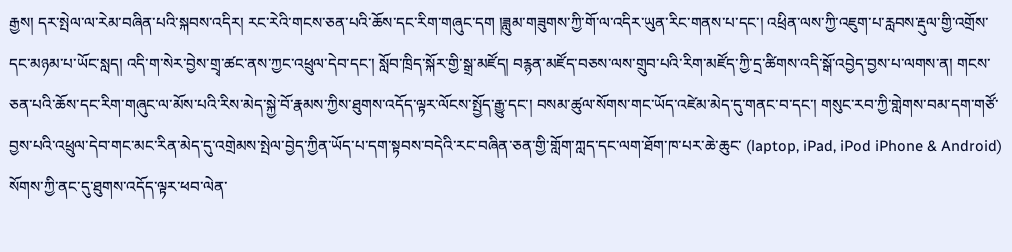རྒྱས། དར་སྤེལ་ལ་རེམ་བཞིན་པའི་སྐབས་འདིར། རང་རེའི་གངས་ཅན་པའི་ཆོས་དང་རིག་གཞུང་དག །ཟླུམ་གཟུགས་ཀྱི་གོ་ལ་འདིར་ཡུན་རིང་གནས་པ་དང་། འཕྲིན་ལས་ཀྱི་འཇུག་པ་རླབས་རྡུལ་གྱི་འགྲོས་དང་མཉམ་པ་ཡོང་སླད། འདི་ག་སེར་བྱེས་གྲྭ་ཚང་ནས་ཀྱང་འཕྲུལ་དེབ་དང་། སློབ་ཁྲིད་སྐོར་གྱི་སྒྲ་མཛོད། བརྙན་མཛོད་བཅས་ལས་གྲུབ་པའི་རིག་མཛོད་ཀྱི་དྲ་ཚིགས་འདི་སྒོ་འབྱེད་བྱས་པ་ལགས་ན། གངས་ཅན་པའི་ཆོས་དང་རིག་གཞུང་ལ་མོས་པའི་རིས་མེད་སྐྱེ་བོ་རྣམས་ཀྱིས་ཐུགས་འདོད་ལྟར་ལོངས་སྤྱོད་རྒྱུ་དང་། བསམ་ཚུལ་སོགས་གང་ཡོད་འཛེམ་མེད་དུ་གནང་བ་དང་། གསུང་རབ་ཀྱི་གླེགས་བམ་དག་གཙོ་བྱས་པའི་འཕྲུལ་དེབ་གང་མང་རིན་མེད་དུ་འགྲེམས་སྤེལ་བྱེད་ཀྱིན་ཡོད་པ་དག་སྟབས་བདེའི་རང་བཞིན་ཅན་གྱི་གློག་ཀླད་དང་ལག་ཐོག་ཁ་པར་ཆེ་ཆུང་ (laptop, iPad, iPod iPhone & Android) སོགས་ཀྱི་ནང་དུ་ཐུགས་འདོད་ལྟར་ཕབ་ལེན་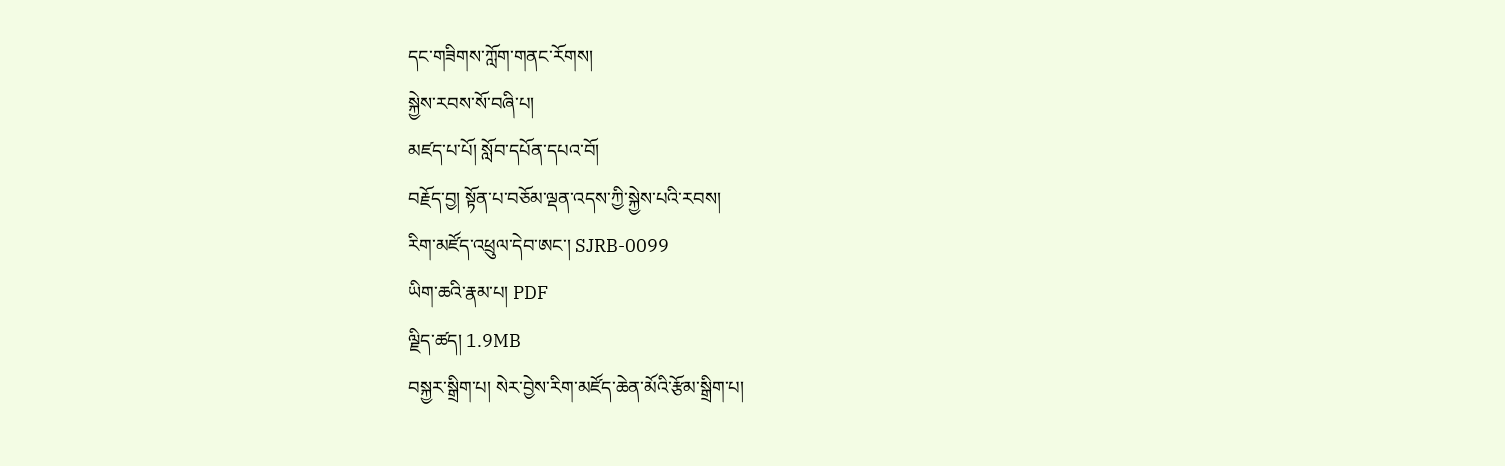དང་གཟིགས་ཀློག་གནང་རོགས།
སྐྱེས་རབས་སོ་བཞི་པ།
མཛད་པ་པོ། སློབ་དཔོན་དཔའ་བོ།
བརྗོད་བྱ། སྟོན་པ་བཅོམ་ལྡན་འདས་ཀྱི་སྐྱེས་པའི་རབས།
རིག་མཛོད་འཕྲུལ་དེབ་ཨང་། SJRB-0099
ཡིག་ཆའི་རྣམ་པ། PDF
ལྗིད་ཚད། 1.9MB
བསྐྱར་སྒྲིག་པ། སེར་བྱེས་རིག་མཛོད་ཆེན་མོའི་རྩོམ་སྒྲིག་པ།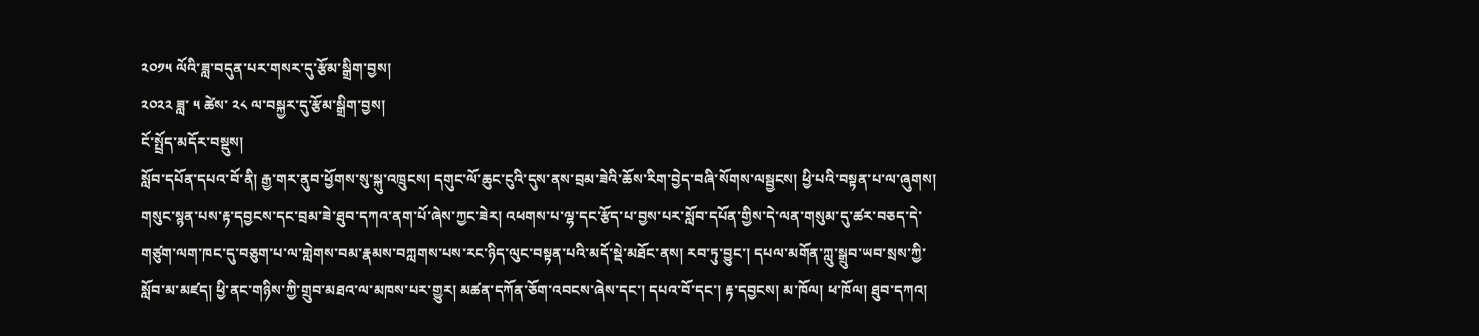༢༠༡༥ ལོའི་ཟླ་བདུན་པར་གསར་དུ་རྩོམ་སྒྲིག་བྱས།
༢༠༢༢ ཟླ་ ༥ ཚེས་ ༢༨ ལ་བསྐྱར་དུ་རྩོམ་སྒྲིག་བྱས།
ངོ་སྤྲོད་མདོར་བསྡུས།
སློབ་དཔོན་དཔའ་བོ་ནི། རྒྱ་གར་ནུབ་ཕྱོགས་སུ་སྐུ་འཁྲུངས། དགུང་ལོ་ཆུང་ངུའི་དུས་ནས་བྲམ་ཟེའི་ཆོས་རིག་བྱེད་བཞི་སོགས་ལསྦྱངས། ཕྱི་པའི་བསྟན་པ་ལ་ཞུགས། གསུང་སྙན་པས་རྟ་དབྱངས་དང་བྲམ་ཟེ་ཐུབ་དཀའ་ནག་པོ་ཞེས་ཀྱང་ཟེར། འཕགས་པ་ལྷ་དང་རྩོད་པ་བྱས་པར་སློབ་དཔོན་གྱིས་དེ་ལན་གསུམ་དུ་ཚར་བཅད་དེ་གཙུག་ལག་ཁང་དུ་བཅུག་པ་ལ་གླེགས་བམ་རྣམས་བཀླགས་པས་རང་ཉིད་ལུང་བསྟན་པའི་མདོ་སྡེ་མཐོང་ནས། རབ་ཏུ་བྱུང་། དཔལ་མགོན་ཀླུ་སྒྲུབ་ཡབ་སྲས་ཀྱི་སློབ་མ་མཛད། ཕྱི་ནང་གཉིས་ཀྱི་གྲུབ་མཐའ་ལ་མཁས་པར་གྱུར། མཚན་དཀོན་ཅོག་འབངས་ཞེས་དང་། དཔའ་བོ་དང་། རྟ་དབྱངས། མ་ཁོལ། ཕ་ཁོལ། ཐུབ་དཀའ།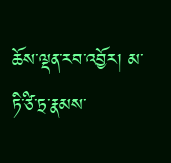ཆོས་ལྡན་རབ་འབྱོར། མ་ཏི་ཙི་ཏྲ་རྣམས་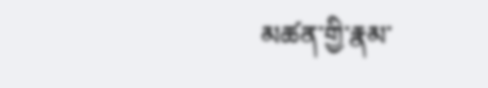མཚན་གྱི་རྣམ་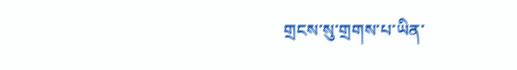གྲངས་སུ་གྲགས་པ་ཡིན་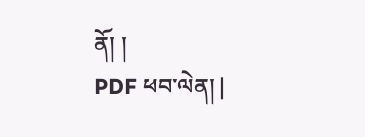ནོ། །
PDF ཕབ་ལེན། |